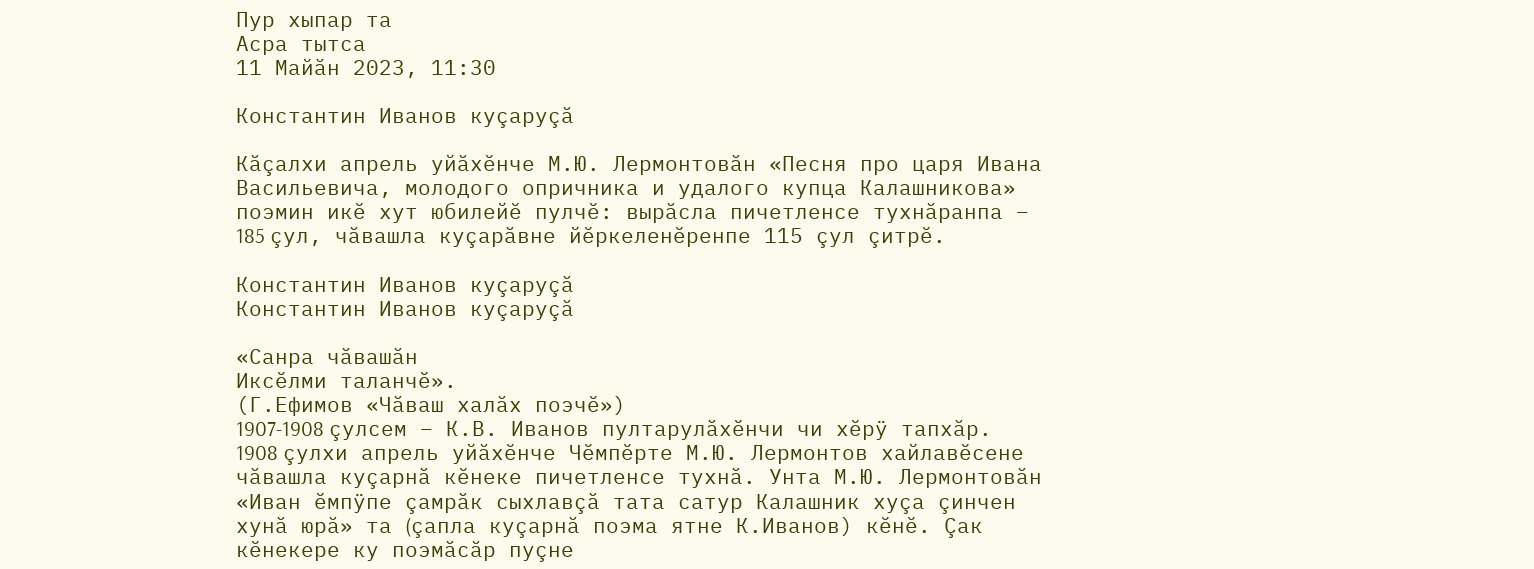Пур хыпар та
Асра тытса
11 Майӑн 2023, 11:30

Константин Иванов куçаруçă

Кăçалхи апрель уйăхĕнче М.Ю. Лермонтовăн «Песня про царя Ивана Васильевича, молодого опричника и удалого купца Калашникова» поэмин икĕ хут юбилейĕ пулчĕ: вырăсла пичетленсе тухнăранпа – 185 çул, чăвашла куçарăвне йĕркеленĕренпе 115 çул çитрĕ.

Константин Иванов куçаруçă
Константин Иванов куçаруçă

«Санра чăвашăн
Иксĕлми таланчĕ».
(Г.Ефимов «Чăваш халăх поэчĕ»)
1907-1908 çулсем – К.В. Иванов пултарулăхĕнчи чи хĕрÿ тапхăр. 1908 çулхи апрель уйăхĕнче Чĕмпĕрте М.Ю. Лермонтов хайлавĕсене чăвашла куçарнă кĕнеке пичетленсе тухнă. Унта М.Ю. Лермонтовăн «Иван ĕмпÿпе çамрăк сыхлавçă тата сатур Калашник хуçа çинчен хунă юрă» та (çапла куçарнă поэма ятне К.Иванов) кĕнĕ. Çак кĕнекере ку поэмăсăр пуçне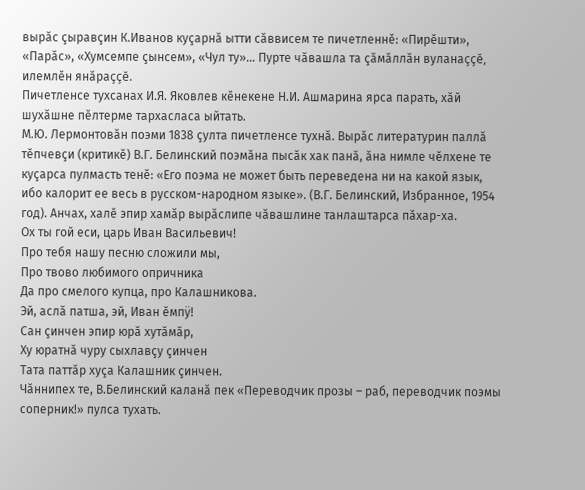вырăс çыравçин К.Иванов куçарнă ытти сăввисем те пичетленнĕ: «Пирĕшти», «Парăс», «Хумсемпе çынсем», «Чул ту»… Пурте чăвашла та çăмăллăн вуланаççĕ, илемлĕн янăраççĕ.
Пичетленсе тухсанах И.Я. Яковлев кĕнекене Н.И. Ашмарина ярса парать, хăй шухăшне пĕлтерме тархасласа ыйтать.
М.Ю. Лермонтовăн поэми 1838 çулта пичетленсе тухнă. Вырăс литературин паллă тĕпчевçи (критикĕ) В.Г. Белинский поэмăна пысăк хак панă, ăна нимле чĕлхене те куçарса пулмасть тенĕ: «Его поэма не может быть переведена ни на какой язык, ибо калорит ее весь в русском-народном языке». (В.Г. Белинский, Избранное, 1954 год). Анчах, халĕ эпир хамăр вырăслипе чăвашлине танлаштарса пăхар-ха.
Ох ты гой еси, царь Иван Васильевич!
Про тебя нашу песню сложили мы,
Про твово любимого опричника
Да про смелого купца, про Калашникова.
Эй, аслă патша, эй, Иван ĕмпÿ!
Сан çинчен эпир юрă хутăмăр,
Ху юратнă чуру сыхлавçу çинчен
Тата паттăр хуçа Калашник çинчен.
Чăннипех те, В.Белинский каланă пек «Переводчик прозы – раб, переводчик поэмы соперник!» пулса тухать.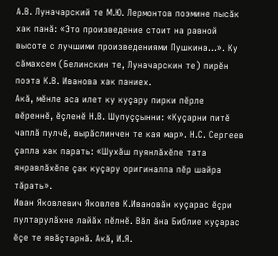А.В. Луначарский те М.Ю. Лермонтов поэмине пысăк хак панă: «Это произведение стоит на равной высоте с лучшими произведениями Пушкина…». Ку сăмахсем (Белинскин те, Луначарскин те) пирĕн поэта К.В. Иванова хак паниех.
Акă, мĕнле аса илет ку куçару пирки пĕрле вĕреннĕ, ĕçленĕ Н.В. Шупуççынни: «Куçарни питĕ чаплă пулчĕ, вырăслинчен те кая мар». Н.С. Сергеев çапла хак парать: «Шухăш пуянлăхĕпе тата янравлăхĕпе çак куçару оригиналпа пĕр шайра тăрать».
Иван Яковлевич Яковлев К.Ивановăн куçарас ĕçри пултарулăхне лайăх пĕлнĕ. Вăл ăна Библие куçарас ĕçе те явăçтарнă. Акă, И.Я.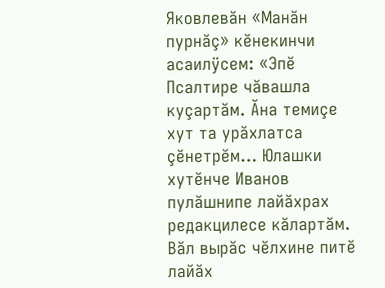Яковлевăн «Манăн пурнăç» кĕнекинчи асаилÿсем: «Эпĕ Псалтире чăвашла куçартăм. Ăна темиçе хут та урăхлатса çĕнетрĕм… Юлашки хутĕнче Иванов пулăшнипе лайăхрах редакцилесе кăлартăм. Вăл вырăс чĕлхине питĕ лайăх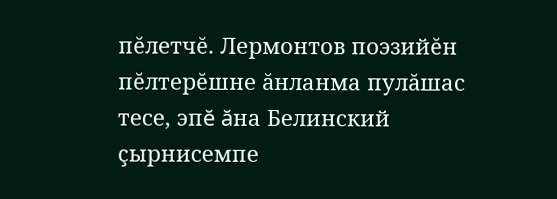пĕлетчĕ. Лермонтов поэзийĕн пĕлтерĕшне ăнланма пулăшас тесе, эпĕ ăна Белинский çырнисемпе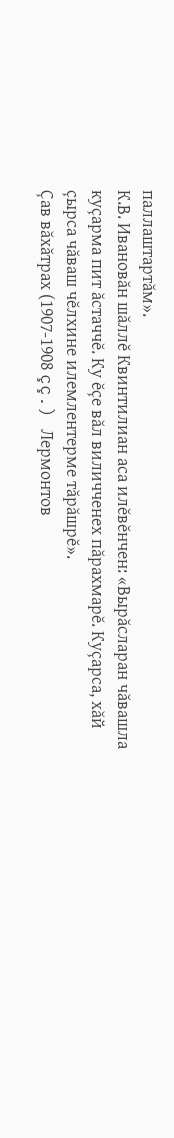паллаштартăм».
К.В. Ивановăн шăллĕ Квинтилиан аса илĕвĕнчен: «Вырăсларан чăвашла куçарма пит ăстаччĕ. Ку ĕçе вăл виличченех пăрахмарĕ. Куçарса, хăй çырса чăваш чĕлхине илемлентерме тăрăшрĕ».
Çав вăхăтрах (1907-1908 çç.) Лермонтов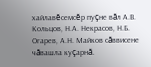хайлавĕсемсĕр пуçне вăл А.В. Кольцов, Н.А. Некрасов, Н.Б. Огарев, А.Н. Майков сăввисене чăвашла куçарнă.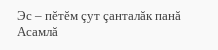Эс – пĕтĕм çут çанталăк панă
Асамлă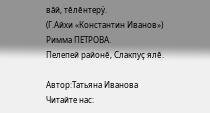вăй, тĕлĕнтерÿ.
(Г.Айхи «Константин Иванов»)
Римма ПЕТРОВА.
Пелепей районĕ, Слакпуç ялĕ.

Автор:Татьяна Иванова
Читайте нас: